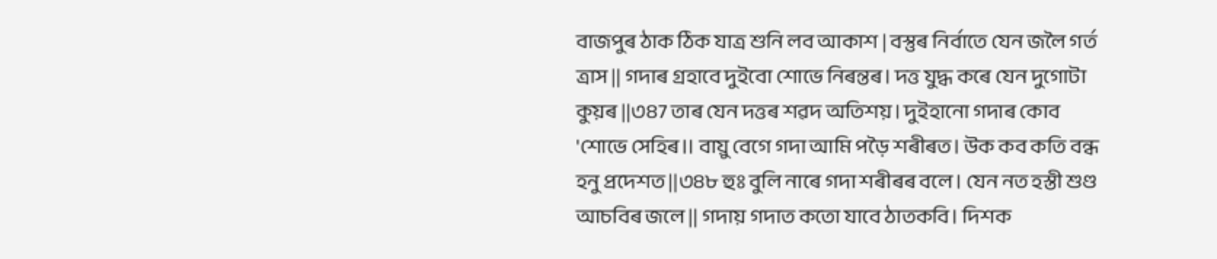বাজপুৰ ঠাক ঠিক যাত্ৰ শুনি লব আকাশ | বস্তুৰ নিৰ্বাতে যেন জলৈ গৰ্ত ত্ৰাস || গদাৰ গ্ৰহাবে দুইবো শোভে নিৰন্তৰ। দত্ত যুদ্ধ কৰে যেন দুগোটা কুয়ৰ ||৩৪7 তাৰ যেন দত্তৰ শৱদ অতিশয়। দুইহানো গদাৰ কোব 'শোভে সেহিৰ॥ বায়ু বেগে গদা আমি পড়ৈ শৰীৰত। উক কব কতি বন্ধ হনু প্ৰদেশত ||৩৪৮ হুঃ বুলি নাৰে গদা শৰীৰৰ বলে। যেন নত হস্তী শুণ্ড আচবিৰ জলে || গদায় গদাত কতো যাবে ঠাতকবি। দিশক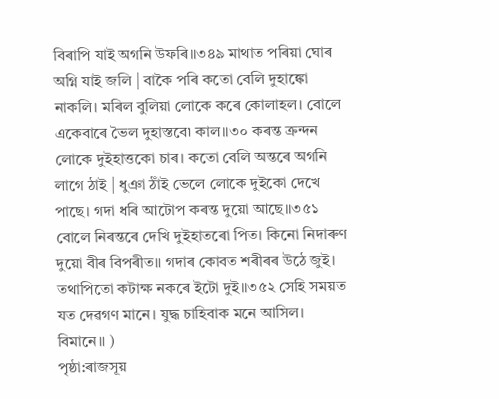বিৰাপি যাই অগনি উফৰি॥৩৪৯ মাথাত পৰিয়া ঘোৰ অগ্নি যাই জলি | বাকৈ পৰি কতো বেলি দুহাঙ্কো নাকলি। মৰিল বুলিয়া লোকে কৰে কোলাহল। বোলে একেবাৰে ভৈল দুহাস্তবে৷ কাল॥৩০ কৰন্ত ক্ৰন্দন লোকে দুইহাত্তকো চাৰ। কতো বেলি অন্তৰে অগনি লাগে ঠাই | ধুঞা ঠাঁই ভেলে লোকে দুইকো দেখে পাছে। গদা ধৰি আটোপ কৰন্ত দুয়ো আছে॥৩৫১ বোলে নিৰন্তৰে দেখি দুইহাতৰো পিত। কিনো নিদাৰুণ দুয়ো বীৰ বিপৰীত॥ গদাৰ কোবত শৰীৰৰ উঠে জুই। তথাপিতো কটাক্ষ নকৰে ইটো দুই॥৩৫২ সেহি সময়ত যত দেৱগণ মানে। যুদ্ধ চাহিবাক মনে আসিল। বিমানে॥ )
পৃষ্ঠা:ৰাজসূয়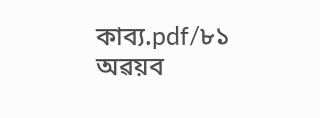কাব্য.pdf/৮১
অৱয়ব